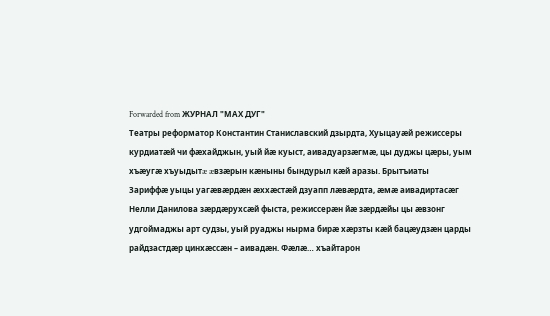Forwarded from ЖУРНАЛ "МАХ ДУГ"
Театры реформатор Константин Станиславский дзырдта, Хуыцауæй режиссеры курдиатæй чи фæхайджын, уый йæ куыст, аивадуарзæгмæ, цы дуджы цæры, уым хъæугæ хъуыдытæ æвзæрын кæныны бындурыл кæй аразы. Брытъиаты Зариффæ уыцы уагæвæрдæн æххæстæй дзуапп лæвæрдта, æмæ аивадиртасæг Нелли Данилова зæрдæрухсæй фыста, режиссерæн йæ зæрдæйы цы æвзонг удгоймаджы арт судзы, уый руаджы нырма бирæ хæрзты кæй бацæудзæн царды райдзастдæр цинхæссæн – аивадæн. Фæлæ… хъайтарон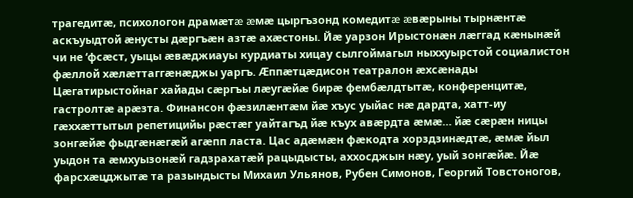трагедитæ, психологон драмæтæ æмæ цыргъзонд комедитæ æвæрыны тырнæнтæ аскъуыдтой æнусты дæргъæн азтæ ахæстоны. Йæ уарзон Ирыстонæн лæггад кæнынæй чи не ‘фсæст, уыцы æвæджиауы курдиаты хицау сылгоймагыл ныххуырстой социалистон фæллой хæлæттаггæнæджы уаргъ. Æппæтцæдисон театралон æхсæнады Цæгатирыстойнаг хайады сæргъы лæугæйæ бирæ фембæлдтытæ, конференцитæ, гастролтæ арæзта. Финансон фæзилæнтæм йæ хъус уыйас нæ дардта, хатт-иу гæххæттытыл репетицийы рæстæг уайтагъд йæ къух авæрдта æмæ… йæ сæрæн ницы зонгæйæ фыдгæнæгæй агæпп ласта. Цас адæмæн фæкодта хорздзинæдтæ, æмæ йыл уыдон та æмхуызонæй гадзрахатæй рацыдысты, аххосджын нæу, уый зонгæйæ. Йæ фарсхæцджытæ та разындысты Михаил Ульянов, Рубен Симонов, Георгий Товстоногов,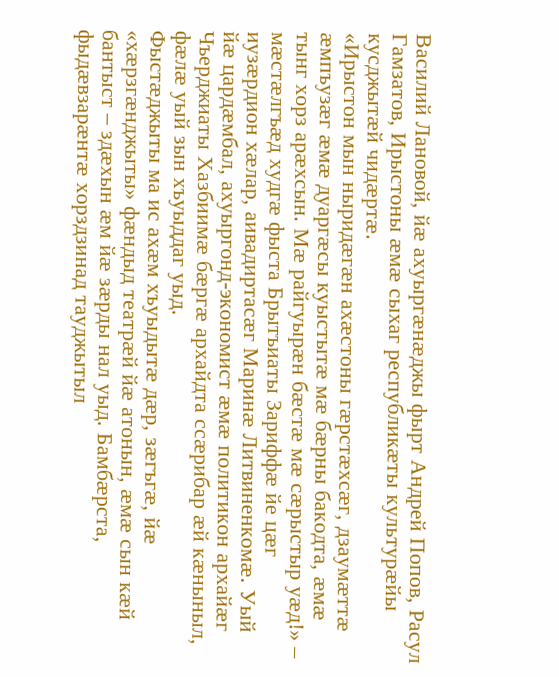Василий Лановой, йæ ахуыргæнæджы фырт Андрей Попов, Расул Гамзатов, Ирыстоны æмæ сыхаг республикæты культурæйы кусджытæй чидæртæ.
«Ирыстон мын ныридæгæн ахæстоны гæрстæхсæг, дзаумæттæ æмпъузæг æмæ дуаргæсы куыстытæ мæ бæрны бакодта, æмæ тынг хорз арæхсын. Мæ райгуырæн бæстæ мæ сæрыстыр уæд!» – мæстæлгъæд худгæ фыста Брытъиаты Зариффæ йе цæг иузæрдион хæлар, аивадиртасæг Маринæ Литвиненкомæ. Уый йæ цардæмбал, ахуыргонд-экономист æмæ политикон архайæг Чъерджиаты Хазбиимæ бæргæ архайдта ссæрибар æй кæныныл, фæлæ уый зын хъуыддаг уыд.
Фыстæджыты ма ис ахæм хъуыдытæ дæр, зæгъгæ, йæ «хæрзгæнджыты» фæндыд театрæй йæ атонын, æмæ сын кæй бантыст – здæхын æм йæ зæрды нал уыд. Бамбæрста, фыдæвзарæнтæ хорздзинад тауджытыл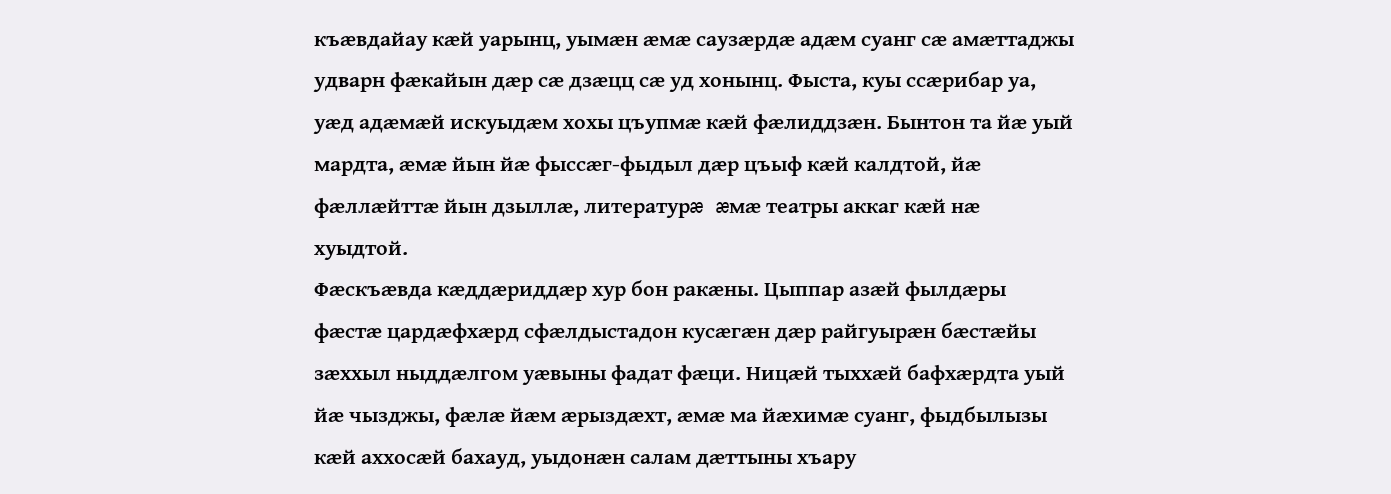къæвдайау кæй уарынц, уымæн æмæ саузæрдæ адæм суанг сæ амæттаджы удварн фæкайын дæр сæ дзæцц сæ уд хонынц. Фыста, куы ссæрибар уа, уæд адæмæй искуыдæм хохы цъупмæ кæй фæлиддзæн. Бынтон та йæ уый мардта, æмæ йын йæ фыссæг-фыдыл дæр цъыф кæй калдтой, йæ фæллæйттæ йын дзыллæ, литературæ æмæ театры аккаг кæй нæ хуыдтой.
Фæскъæвда кæддæриддæр хур бон ракæны. Цыппар азæй фылдæры фæстæ цардæфхæрд сфæлдыстадон кусæгæн дæр райгуырæн бæстæйы зæххыл ныддæлгом уæвыны фадат фæци. Ницæй тыххæй бафхæрдта уый йæ чызджы, фæлæ йæм æрыздæхт, æмæ ма йæхимæ суанг, фыдбылызы кæй аххосæй бахауд, уыдонæн салам дæттыны хъару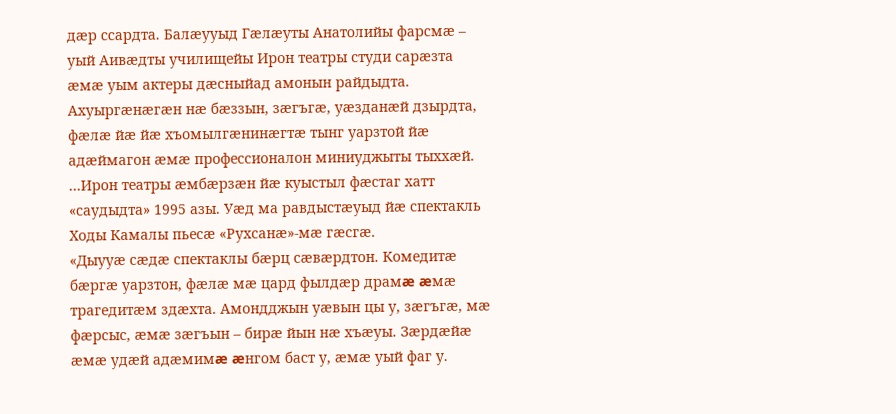дæр ссардта. Балæууыд Гæлæуты Анатолийы фарсмæ – уый Аивæдты училищейы Ирон театры студи сарæзта æмæ уым актеры дæсныйад амонын райдыдта. Ахуыргæнæгæн нæ бæззын, зæгъгæ, уæзданæй дзырдта, фæлæ йæ йæ хъомылгæнинæгтæ тынг уарзтой йæ адæймагон æмæ профессионалон миниуджыты тыххæй.
…Ирон театры æмбæрзæн йæ куыстыл фæстаг хатт «саудыдта» 1995 азы. Уæд ма равдыстæуыд йæ спектакль Ходы Камалы пьесæ «Рухсанæ»-мæ гæсгæ.
«Дыууæ сæдæ спектаклы бæрц сæвæрдтон. Комедитæ бæргæ уарзтон, фæлæ мæ цард фылдæр драмæ æмæ трагедитæм здæхта. Амондджын уæвын цы у, зæгъгæ, мæ фæрсыс, æмæ зæгъын – бирæ йын нæ хъæуы. Зæрдæйæ æмæ удæй адæмимæ æнгом баст у, æмæ уый фаг у.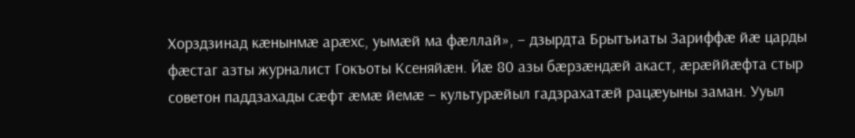Хорздзинад кæнынмæ арæхс, уымæй ма фæллай», – дзырдта Брытъиаты Зариффæ йæ царды фæстаг азты журналист Гокъоты Ксеняйæн. Йæ 80 азы бæрзæндæй акаст, æрæййæфта стыр советон паддзахады сæфт æмæ йемæ – культурæйыл гадзрахатæй рацæуыны заман. Ууыл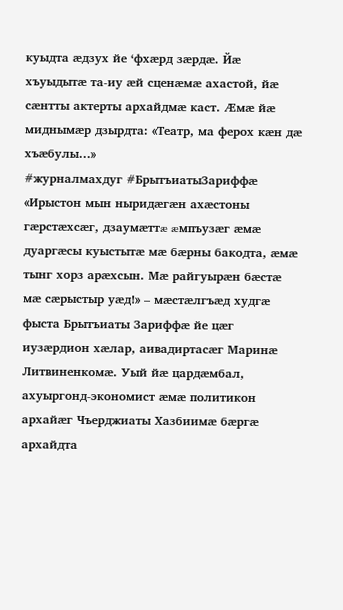куыдта æдзух йе ‘фхæрд зæрдæ. Йæ хъуыдытæ та-иу æй сценæмæ ахастой, йæ сæнтты актерты архайдмæ каст. Æмæ йæ миднымæр дзырдта: «Театр, ма ферох кæн дæ хъæбулы…»
#журналмахдуг #БрытъиатыЗариффæ
«Ирыстон мын ныридæгæн ахæстоны гæрстæхсæг, дзаумæттæ æмпъузæг æмæ дуаргæсы куыстытæ мæ бæрны бакодта, æмæ тынг хорз арæхсын. Мæ райгуырæн бæстæ мæ сæрыстыр уæд!» – мæстæлгъæд худгæ фыста Брытъиаты Зариффæ йе цæг иузæрдион хæлар, аивадиртасæг Маринæ Литвиненкомæ. Уый йæ цардæмбал, ахуыргонд-экономист æмæ политикон архайæг Чъерджиаты Хазбиимæ бæргæ архайдта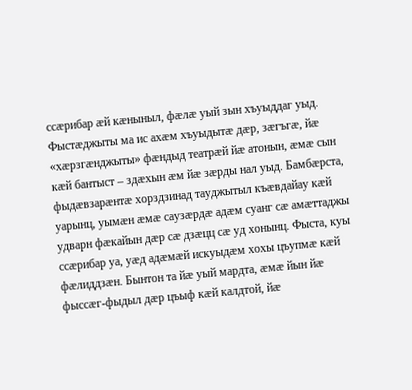ссæрибар æй кæныныл, фæлæ уый зын хъуыддаг уыд.
Фыстæджыты ма ис ахæм хъуыдытæ дæр, зæгъгæ, йæ «хæрзгæнджыты» фæндыд театрæй йæ атонын, æмæ сын кæй бантыст – здæхын æм йæ зæрды нал уыд. Бамбæрста, фыдæвзарæнтæ хорздзинад тауджытыл къæвдайау кæй уарынц, уымæн æмæ саузæрдæ адæм суанг сæ амæттаджы удварн фæкайын дæр сæ дзæцц сæ уд хонынц. Фыста, куы ссæрибар уа, уæд адæмæй искуыдæм хохы цъупмæ кæй фæлиддзæн. Бынтон та йæ уый мардта, æмæ йын йæ фыссæг-фыдыл дæр цъыф кæй калдтой, йæ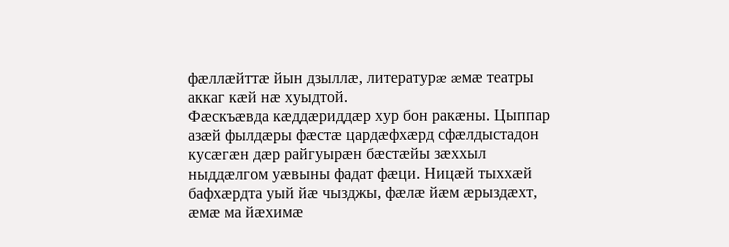фæллæйттæ йын дзыллæ, литературæ æмæ театры аккаг кæй нæ хуыдтой.
Фæскъæвда кæддæриддæр хур бон ракæны. Цыппар азæй фылдæры фæстæ цардæфхæрд сфæлдыстадон кусæгæн дæр райгуырæн бæстæйы зæххыл ныддæлгом уæвыны фадат фæци. Ницæй тыххæй бафхæрдта уый йæ чызджы, фæлæ йæм æрыздæхт, æмæ ма йæхимæ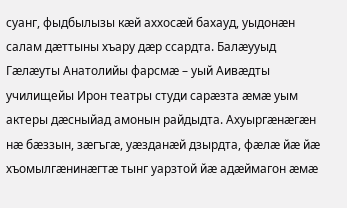суанг, фыдбылызы кæй аххосæй бахауд, уыдонæн салам дæттыны хъару дæр ссардта. Балæууыд Гæлæуты Анатолийы фарсмæ – уый Аивæдты училищейы Ирон театры студи сарæзта æмæ уым актеры дæсныйад амонын райдыдта. Ахуыргæнæгæн нæ бæззын, зæгъгæ, уæзданæй дзырдта, фæлæ йæ йæ хъомылгæнинæгтæ тынг уарзтой йæ адæймагон æмæ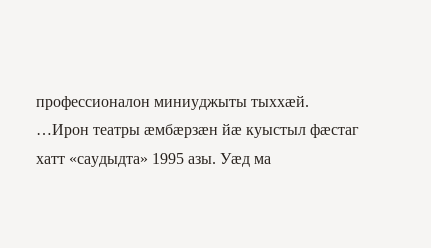профессионалон миниуджыты тыххæй.
…Ирон театры æмбæрзæн йæ куыстыл фæстаг хатт «саудыдта» 1995 азы. Уæд ма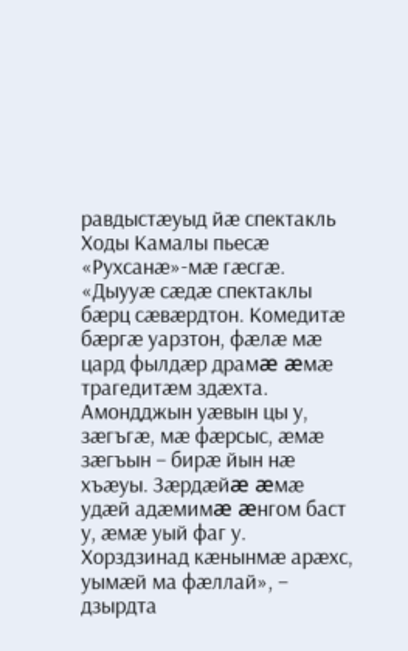равдыстæуыд йæ спектакль Ходы Камалы пьесæ «Рухсанæ»-мæ гæсгæ.
«Дыууæ сæдæ спектаклы бæрц сæвæрдтон. Комедитæ бæргæ уарзтон, фæлæ мæ цард фылдæр драмæ æмæ трагедитæм здæхта. Амондджын уæвын цы у, зæгъгæ, мæ фæрсыс, æмæ зæгъын – бирæ йын нæ хъæуы. Зæрдæйæ æмæ удæй адæмимæ æнгом баст у, æмæ уый фаг у. Хорздзинад кæнынмæ арæхс, уымæй ма фæллай», – дзырдта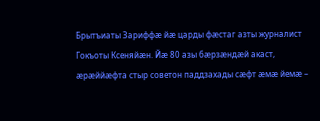Брытъиаты Зариффæ йæ царды фæстаг азты журналист Гокъоты Ксеняйæн. Йæ 80 азы бæрзæндæй акаст, æрæййæфта стыр советон паддзахады сæфт æмæ йемæ –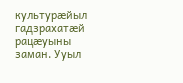культурæйыл гадзрахатæй рацæуыны заман. Ууыл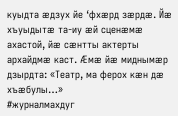куыдта æдзух йе ‘фхæрд зæрдæ. Йæ хъуыдытæ та-иу æй сценæмæ ахастой, йæ сæнтты актерты архайдмæ каст. Æмæ йæ миднымæр дзырдта: «Театр, ма ферох кæн дæ хъæбулы…»
#журналмахдуг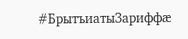#БрытъиатыЗариффæ